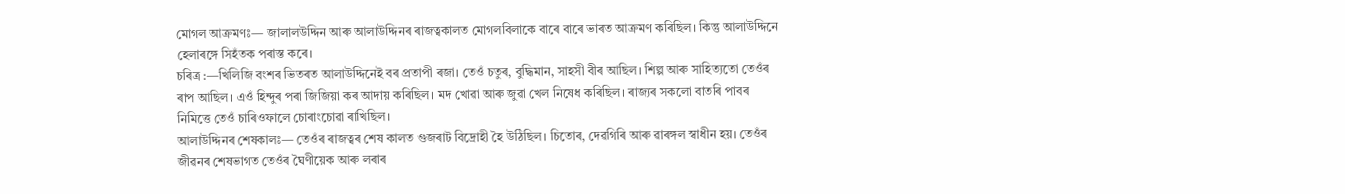মোগল আক্ৰমণঃ— জালালউদ্দিন আৰু আলাউদ্দিনৰ ৰাজত্বকালত মোগলবিলাকে বাৰে বাৰে ভাৰত আক্ৰমণ কৰিছিল। কিন্তু আলাউদ্দিনে হেলাৰঙ্গে সিহঁতক পৰাস্ত কৰে।
চৰিত্ৰ :—খিলিজি বংশৰ ভিতৰত আলাউদ্দিনেই বৰ প্ৰতাপী ৰজা। তেওঁ চতুৰ, বুদ্ধিমান, সাহসী বীৰ আছিল। শিল্প আৰু সাহিত্যতো তেওঁৰ ৰাপ আছিল। এওঁ হিন্দুৰ পৰা জিজিয়া কৰ আদায় কৰিছিল। মদ খোৱা আৰু জুৱা খেল নিষেধ কৰিছিল। ৰাজ্যৰ সকলো বাতৰি পাবৰ নিমিত্তে তেওঁ চাৰিওফালে চোৰাংচোৱা ৰাখিছিল।
আলাউদ্দিনৰ শেষকালঃ— তেওঁৰ ৰাজত্বৰ শেষ কালত গুজৰাট বিদ্ৰোহী হৈ উঠিছিল। চিতোৰ, দেৱগিৰি আৰু ৱাৰঙ্গল স্বাধীন হয়। তেওঁৰ জীৱনৰ শেষভাগত তেওঁৰ ঘৈণীয়েক আৰু লৰাৰ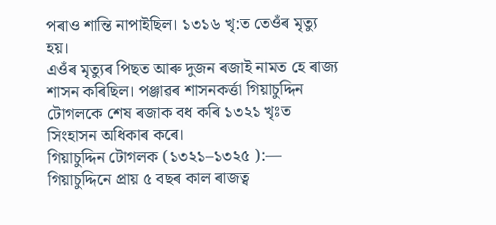পৰাও শান্তি নাপাইছিল। ১৩১৬ খৃ:ত তেওঁৰ মৃত্যু হয়।
এওঁৰ মৃত্যুৰ পিছত আৰু দুজন ৰজাই নামত হে ৰাজ্য শাসন কৰিছিল। পঞ্জাৱৰ শাসনকৰ্ত্তা গিয়াচুদ্দিন টোগলকে শেষ ৰজাক বধ কৰি ১৩২১ খৃঃত সিংহাসন অধিকাৰ কৰে।
গিয়াচুদ্দিন টোগলক (১৩২১–১৩২৫ ):— গিয়াচুদ্দিনে প্ৰায় ৫ বছৰ কাল ৰাজত্ব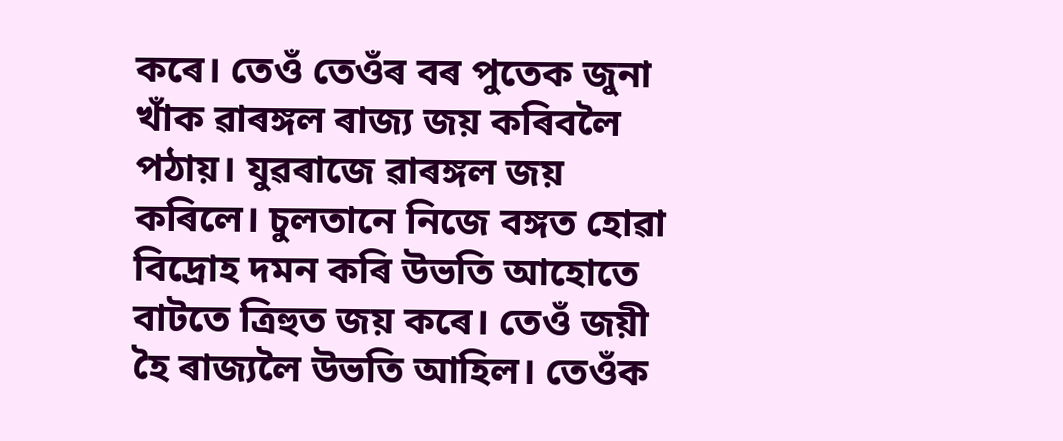কৰে। তেওঁ তেওঁৰ বৰ পুতেক জুনা খাঁক ৱাৰঙ্গল ৰাজ্য জয় কৰিবলৈ পঠায়। যুৱৰাজে ৱাৰঙ্গল জয় কৰিলে। চুলতানে নিজে বঙ্গত হোৱা বিদ্ৰোহ দমন কৰি উভতি আহোতে বাটতে ত্ৰিহুত জয় কৰে। তেওঁ জয়ী হৈ ৰাজ্যলৈ উভতি আহিল। তেওঁক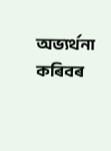অভ্যৰ্থনা কৰিবৰ